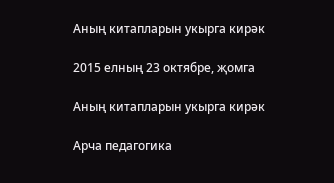Аның китапларын укырга кирәк

2015 елның 23 октябре, җомга

Аның китапларын укырга кирәк

Арча педагогика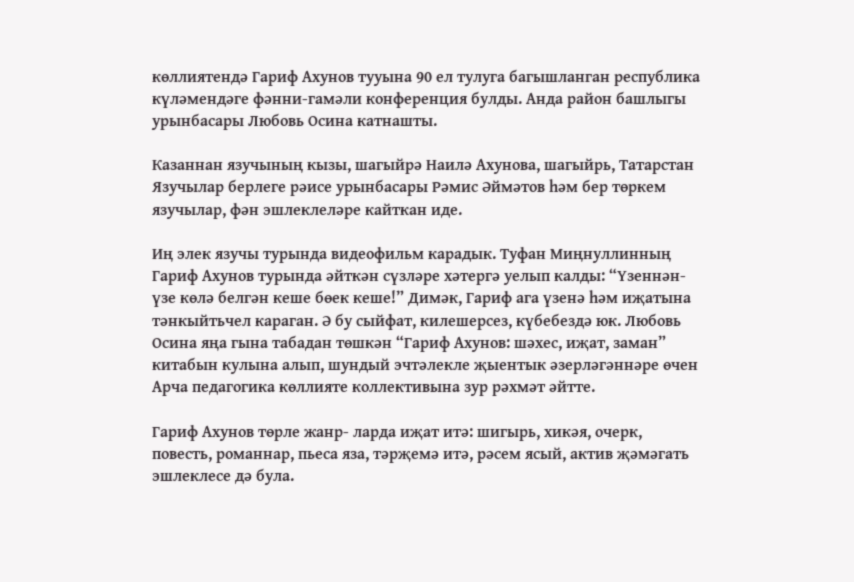көллиятендә Гариф Ахунов тууына 90 ел тулуга багышланган республика күләмендәге фәнни-гамәли конференция булды. Анда район башлыгы урынбасары Любовь Осина катнашты.

Казаннан язучының кызы, шагыйрә Наилә Ахунова, шагыйрь, Татарстан Язучылар берлеге рәисе урынбасары Рәмис Әймәтов һәм бер төркем язучылар, фән эшлеклеләре кайткан иде.

Иң элек язучы турында видеофильм карадык. Туфан Миңнуллинның Гариф Ахунов турында әйткән сүзләре хәтергә уелып калды: “Үзеннән-үзе көлә белгән кеше бөек кеше!” Димәк, Гариф ага үзенә һәм иҗатына тәнкыйтьчел караган. Ә бу сыйфат, килешерсез, күбебездә юк. Любовь Осина яңа гына табадан төшкән “Гариф Ахунов: шәхес, иҗат, заман” китабын кулына алып, шундый эчтәлекле җыентык әзерләгәннәре өчен Арча педагогика көллияте коллективына зур рәхмәт әйтте.

Гариф Ахунов төрле жанр- ларда иҗат итә: шигырь, хикәя, очерк, повесть, романнар, пьеса яза, тәрҗемә итә, рәсем ясый, актив җәмәгать эшлеклесе дә була.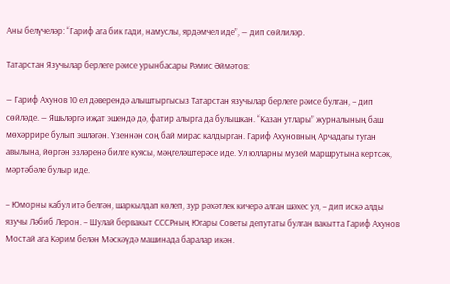Аны белүчеләр: “Гариф ага бик гади, намуслы, ярдәмчел иде”, — дип сөйлиләр.

Татарстан Язучылар берлеге рәисе урынбасары Рәмис Әймәтов:

— Гариф Ахунов 10 ел дәверендә алыштыргысыз Татарстан язучылар берлеге рәисе булган, – дип сөйләде. — Яшьләргә иҗат эшендә дә, фатир алырга да булышкан. “Казан утлары” журналының баш мөхәррире булып эшләгән. Үзеннән соң бай мирас калдырган. Гариф Ахуновның Арчадагы туган авылына, йөргән эзләренә билге куясы, мәңгеләштерәсе иде. Ул юлларны музей маршрутына кертсәк, мәртәбәле булыр иде.

– Юморны кабул итә белгән, шаркылдап көлеп, зур рәхәтлек кичерә алган шәхес ул, – дип искә алды язучы Ләбиб Лерон. – Шулай бервакыт СССРның Югары Советы депутаты булган вакытта Гариф Ахунов Мостай ага Кәрим белән Мәскәүдә машинада баралар икән.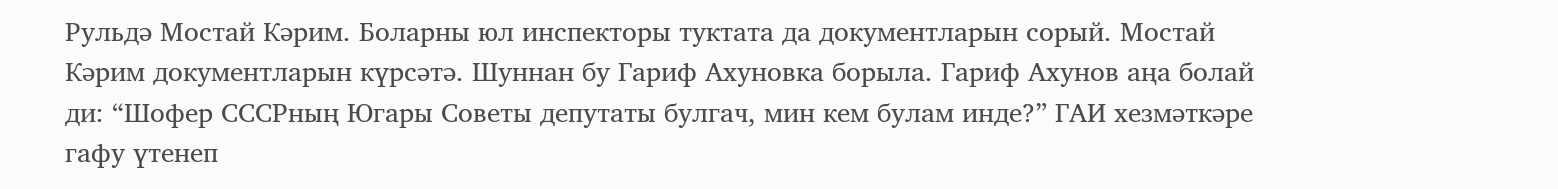Рульдә Мостай Кәрим. Боларны юл инспекторы туктата да документларын сорый. Мостай Кәрим документларын күрсәтә. Шуннан бу Гариф Ахуновка борыла. Гариф Ахунов аңа болай ди: “Шофер СССРның Югары Советы депутаты булгач, мин кем булам инде?” ГАИ хезмәткәре гафу үтенеп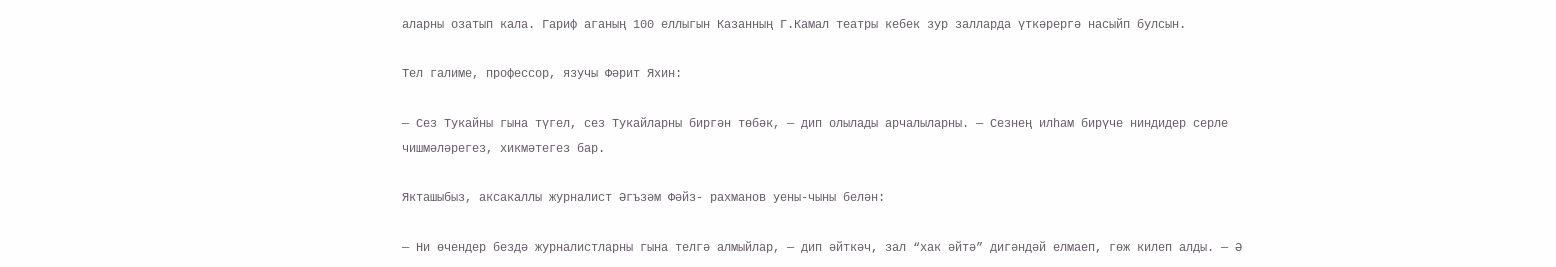аларны озатып кала. Гариф аганың 100 еллыгын Казанның Г.Камал театры кебек зур залларда үткәрергә насыйп булсын.

Тел галиме, профессор, язучы Фәрит Яхин:

— Сез Тукайны гына түгел, сез Тукайларны биргән төбәк, — дип олылады арчалыларны. — Сезнең илһам бирүче ниндидер серле чишмәләрегез, хикмәтегез бар.

Якташыбыз, аксакаллы журналист Әгъзәм Фәйз- рахманов уены-чыны белән:

— Ни өчендер бездә журналистларны гына телгә алмыйлар, — дип әйткәч, зал “хак әйтә” дигәндәй елмаеп, гөж килеп алды. — Ә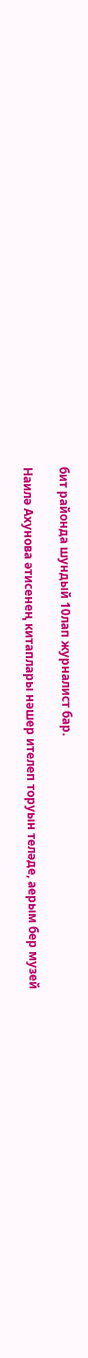бит районда шундый 10лап журналист бар.

Наилә Ахунова әтисенең китаплары нәшер ителеп торуын теләде, аерым бер музей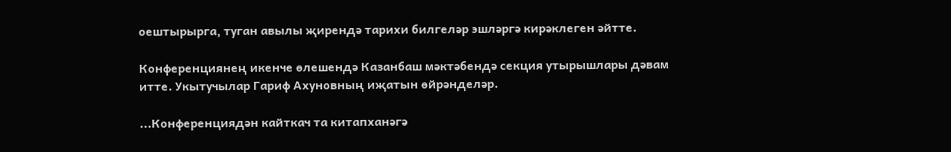оештырырга, туган авылы җирендә тарихи билгеләр эшләргә кирәклеген әйтте.

Конференциянең икенче өлешендә Казанбаш мәктәбендә секция утырышлары дәвам итте. Укытучылар Гариф Ахуновның иҗатын өйрәнделәр.

...Конференциядән кайткач та китапханәгә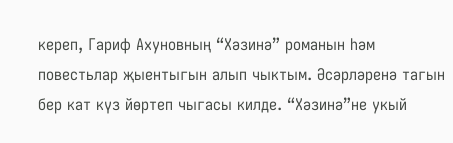кереп, Гариф Ахуновның “Хәзинә” романын һәм повестьлар җыентыгын алып чыктым. Әсәрләренә тагын бер кат күз йөртеп чыгасы килде. “Хәзинә”не укый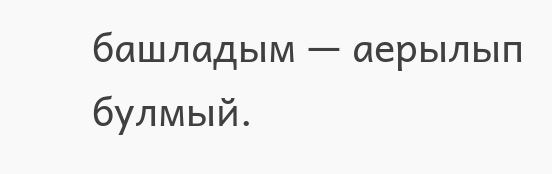башладым — аерылып булмый.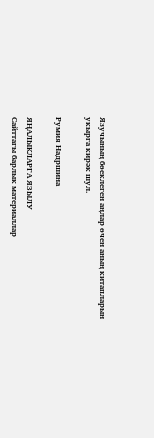Язучының бөеклеген аңлар өчен аның китапларын укырга кирәк шул.

Румия Надршина

ЯҢАЛЫКЛАРГА ЯЗЫЛУ
Сайттагы барлык материаллар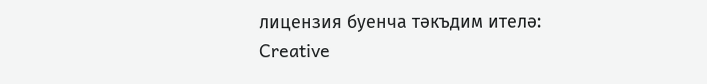лицензия буенча тәкъдим ителә:
Creative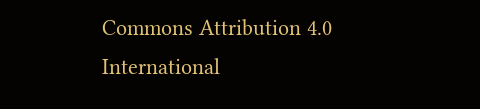Commons Attribution 4.0 International